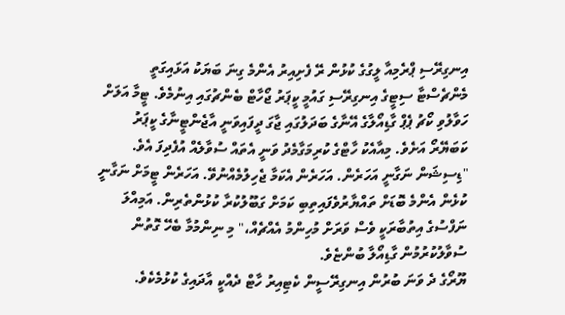އިނގިރޭސި ޕްރެމިއާ ލީގުގެ ކުޅުން ރޭ ފެށިއިރު އެންމެ ގިނަ ބަޔަކު އަޅައިގަތީ މެންޗެސްޓާ ސިޓީގެ އިނގިރޭސި ގައުމީ ކީޕަރު ޖޯހާޓް ބެންޗުގައި އިނުމެވެ. ޓީމާ އަލަށް ހަވާލުވި ކޯޗު ޕެޕް ގާޑިއޯލާގެ އޭނާގެ ބަދަލުގައި ޖާގަ ދީފައިވަނީ އާޖެންޓީނާގެ ކީޕަރު ކަބަޔޭރޯ އަށެވެ. މިއާއެކު ހާޓްގެ ކުރިމަގާމެދު ވަނީ އެތައް ސުވާލެއް އުފެދިފަ އެވެ.
"ޑިސިޝަން ނަގާނީ އަހަރެން. އަހަރެން އެކަމާ ޖެހިލުމެއްނުވޭ. އަހަރެން ޓީމަށް ނަގާނީ ކުޅެން އެންމެ ބޮޑަށް ތައްޔާރުވެފައިތިބި ކަމަށް ގަބޫލުކުރާ ކުޅުންތެރިން. އަމިއްލަ ނަފްސުގެ އިތުބާރަކީ ވެސް ވަރަށް މުހިންމު އެއްޗެއް،" މި ނިންމުމާ ބެހޭ ގޮތުން ސުވާލުކުރުމުން ގާޑިއޯލާ ބުންޏެވެ.
ޔޫރޯގެ ދެ ވަނަ ބުރުން އިނގިރޭސީން ކެޓިއިރު ހާޓް ދެއްކީ އާދައިގެ ކުޅުމެކެވެ.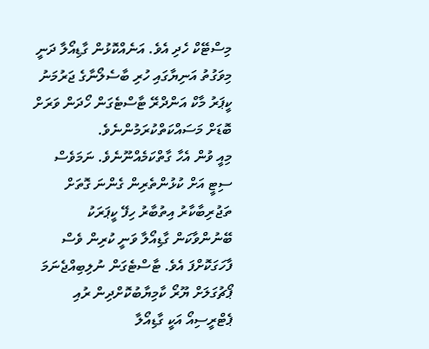މިސްޓޭކް ހެދި އެވެ. އަނެއްކޮޅުން ގާޑިއޯލާ ދަނީ މިވަގުތު އަނިޔާގައި ހުރި ބާސެލޯނާގެ ޖަރުމަނު ކީޕަރު މާކް އަންދްރޭ ޓާސްޓެގަން ހޯދަން ވަރަށް ބޮޑަށް މަސައްކަތްކުރަމުންނެވެ.
މިއީ ވުން އެހާ ގާތްކަމެއްނޫނެވެ. ނަމަވެސް ސިޓީ އަށް ކުޅުންތެރިން ގެންނަ ގޮތަށް ތަޖުރިބާކާރު އިތުބާރު ހިފޭ ކީޕަރަކު ބޭނުންވާކަން ގާޑިއޯލާ ވަނީ ކުރިން ވެސް ފާހަގަކޮށްފަ އެވެ. ޓާސްޓެގަން ނުލިބިއްޖެނަމަ ޕޯޗުގަލަށް ޔޫރޯ ކާމިޔާބުކޮށްދިން ރުއި ޕެޓްރީސިއޯ އަކީ ގާޑިއޯލާ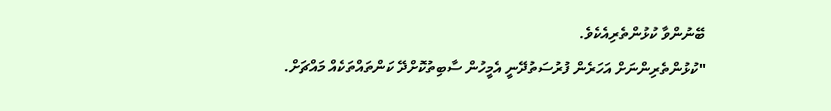ބޭނުންވާ ކުޅުންތެރިއެކެވެ.
"ކުޅުންތެރިންނަށް އަހަރެން ފުރުސަތުދޭނީ އެމީހުން ސާބިތުކޮށްދޭ ކަންތައްތަކެއް މައްޗަށް.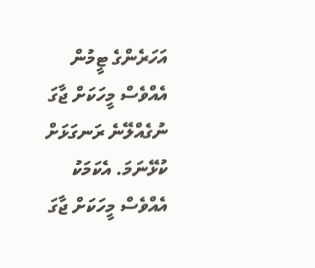އަހަރެންގެ ޓީމުން އެއްވެސް މީހަކަށް ޖާގަ ނުގެއްލޭނެ ރަނގަޅަށް ކުޅޭނަމަ. އެކަމަކު އެއްވެސް މީހަކަށް ޖާގަ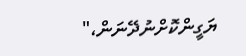ޔަގީންކޮށްނުދޭނަން،"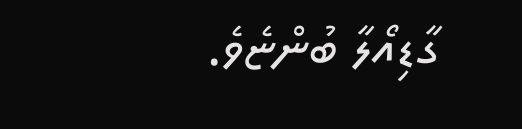ގާޑިއޯލާ ބުންޏެވެ.